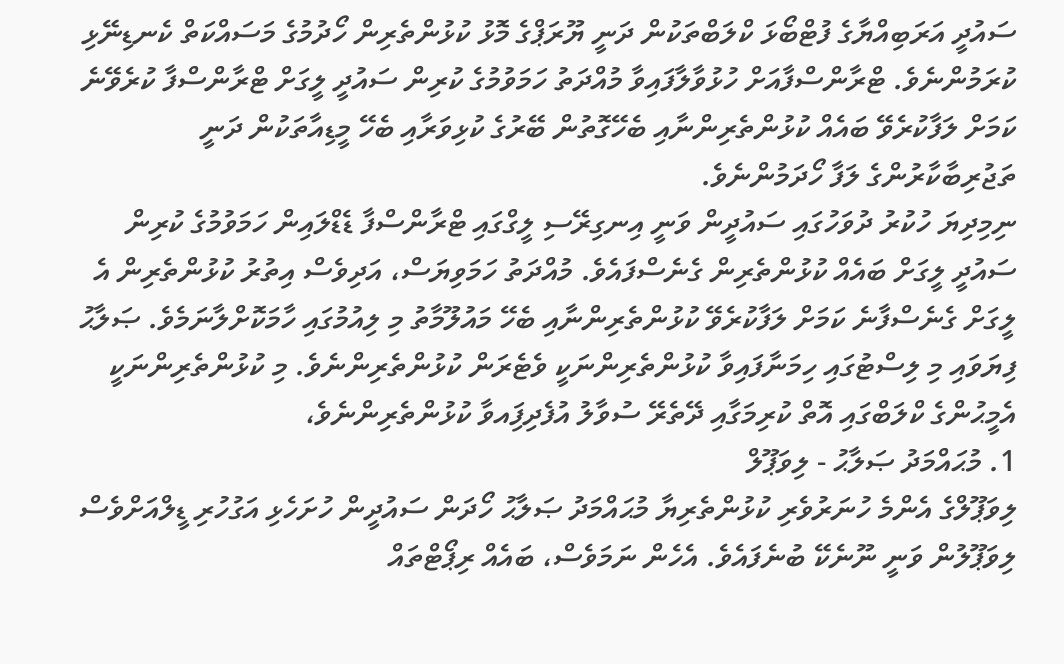ސައުދީ އަރަބިއްޔާގެ ފުޓްބޯޅަ ކްލަބްތަކުން ދަނީ ޔޫރަޕްގެ މޮޅު ކުޅުންތެރިން ހޯދުމުގެ މަސައްކަތް ކެނޑިނޭޅި ކުރަމުންނެވެ. ޓްރާންސްފާއަށް ހުޅުވާލާފައިވާ މުއްދަތު ހަމަވުމުގެ ކުރިން ސައުދީ ލީގަށް ޓްރާންސްފާ ކުރެވޭނެ ކަމަށް ލަފާކުރެވޭ ބައެއް ކުޅުންތެރިންނާއި ބެހޭގޮތުން ބޭރުގެ ކުޅިވަރާއި ބެހޭ މީޑިއާތަކުން ދަނީ ތަޖުރިބާކާރުންގެ ލަފާ ހޯދަމުންނެވެ.
ނިމިދިޔަ ހުކުރު ދުވަހުގައި ސައުދީން ވަނީ އިނގިރޭސި ލީގްގައި ޓްރާންސްފާ ޑެޑްލައިން ހަމަވުމުގެ ކުރިން ސައުދީ ލީގަށް ބައެއް ކުޅުންތެރިން ގެނެސްފައެވެ. މުއްދަތު ހަމަވިޔަސް، އަދިވެސް އިތުރު ކުޅުންތެރިން އެ ލީގަށް ގެނެސްފާނެ ކަމަށް ލަފާކުރެވޭ ކުޅުންތެރިންނާއި ބެހޭ މައުލޫމާތު މި ލިއުމުގައި ހާމަކޮށްލާނަމެވެ. ޞަލާޙު ފިޔަވައި މި ލިސްޓުގައި ހިމަނާފައިވާ ކުޅުންތެރިންނަކީ ވެޓެރަން ކުޅުންތެރިންނެވެ. މި ކުޅުންތެރިންނަކީ އެމީޙުންގެ ކްލަބްގައި އޮތް ކުރިމަގާއި ދޭތެރޭ ސުވާލު އުފެދިފަިއވާ ކުޅުންތެރިންނެވެ،
1. މުޙައްމަދު ޞަލާޙު - ލިވަޕޫލް
ލިވަޕޫލްގެ އެންމެ ހުނަރުވެރި ކުޅުންތެރިޔާ މުޙައްމަދު ޞަލާޙު ހޯދަން ސައުދީން ހުށަހެޅި އަގުހުރި ޑީލްއަށްވެސް ލިވަޕޫލުން ވަނީ ނޫނެކޭ ބުނެފައެވެ. އެހެން ނަމަވެސް، ބައެއް ރިޕޯޓްތައް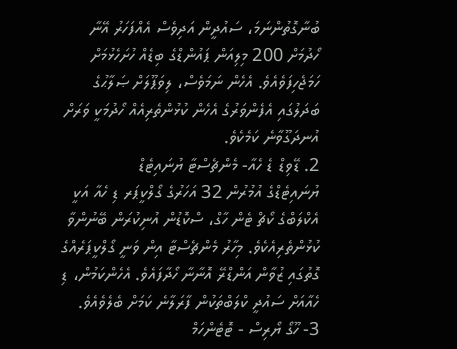ބުނާގޮތުންނަމަ، ސައުދީން އަދިވެސް އެއްފަހަރު އޭނާ ހޯދުމަށް 200 މިލިއަން ޕައުންޑްގެ ބިޑެއް ހުށަހެޅުމަށް ހަމަޖެހިފަވެއެވެ. އެހެން ނަމަވެސް، ލިވަޕޫލަށް ޞަލާޙުގެ ބަދަލުގައި އެފެންވަރުގެ އެހެން ކުޅުންތެރިއެއް ހޯދުމަކީ ވަރަށް އުނދަގޫވާނެ ކަމެކެވެ.
2. ޑޭވިޑް ޑެ ހެއާ- މެންޗެސްޓާ ޔުނައިޓެޑް
ޔުނައިޓެޑްގެ އުމުރުން 32 އަހަރުގެ ގޯލްކީޕަރ ޑި ހެއާ އަކީ އެކްލަބްގެ ކޯޗް ޓެން ހާގް، ސްކޮޑުން އުނިކުރަން ބޭނުންވާ ކުޅުންތެރިއެކެވެ. މިހާރު މެންޗެސްޓާ އިން ވަނީ ގޯލްކީޕަރެއްގެ ގޮތުގައި ޒުވާން އަންޑްރޭ އޮނާނާ ހޯދާފައެވެ. އެހެންކަމުން، ޑި ހެއާއަށް ސައުދީ ކްލަބްތަކުން ފާރަލާނެ ކަމަށް ބެލެވެއެވެ.
3- ހޫގޯ ޔޯރިސް - ޓޮޓެންހަމް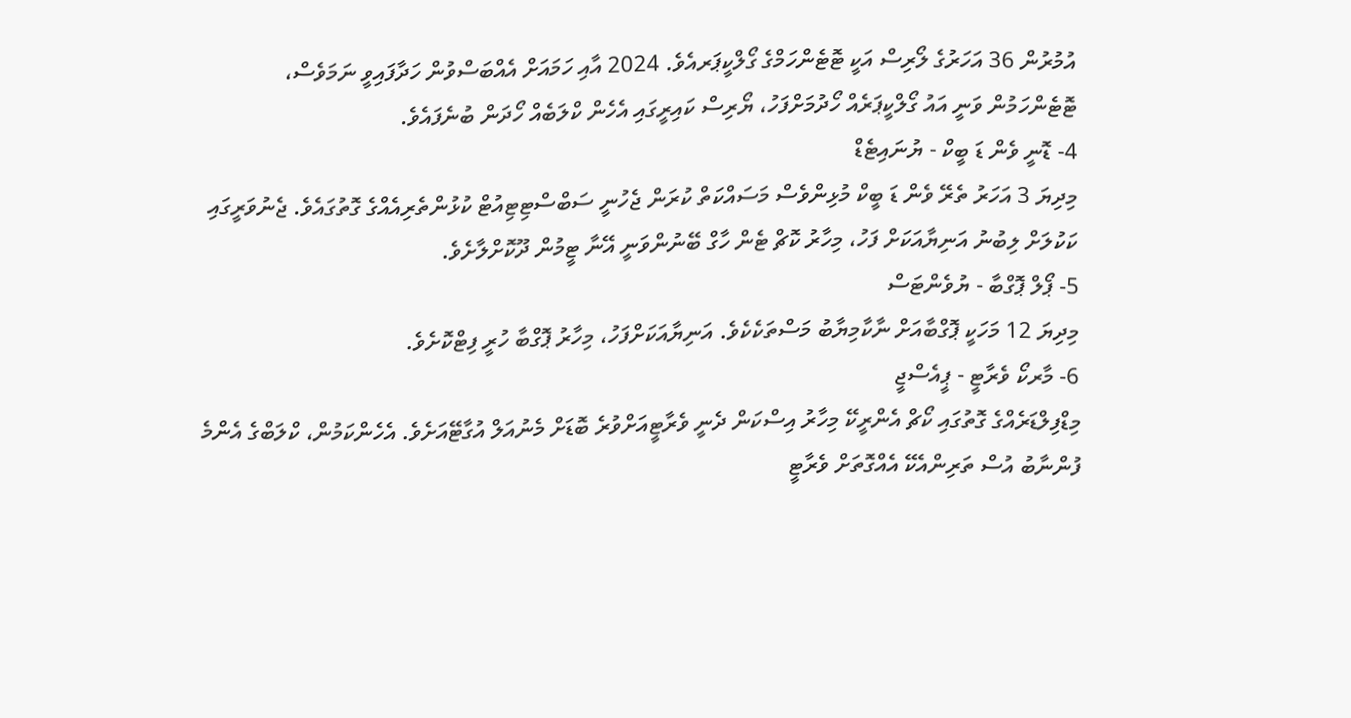އުމުރުން 36 އަހަރުގެ ލޯރިސް އަކީ ޓޮޓެންހަމްގެ ގޯލްކީޕަރއެވެ. 2024 އާއި ހަމައަށް އެއްބަސްވުން ހަދާފައިވީ ނަމަވެސް، ޓޮޓެންހަމުން ވަނީ އައު ގޯލްކީޕަރެއް ހޯދުމަށްފަހު، ޔޯރިސް ކައިރީގައި އެހެން ކްލަބެއް ހޯދަން ބުނެފައެވެ.
4- ޑޮނީ ވެން ޑަ ބީކް - ޔުނައިޓެޑް
މިދިޔަ 3 އަހަރު ތެރޭ ވެން ޑަ ބީކް މުޅިންވެސް މަސައްކަތް ކުރަން ޖެހުނީ ސަބްސްޓިޓިއުޓް ކުޅުންތެރިއެއްގެ ގޮތުގައެވެ. ޖެނުވަރީގައި ކަކުލަށް ލިބުނު އަނިޔާއަކަށް ފަހު، މިހާރު ކޮޗް ޓެން ހާގް ބޭނުންވަނީ އޭނާ ޓީމުން ދޫކޮށްލާށެވެ.
5- ޕޯލް ޕޮގްބާ - ޔުވެންޓަސް
މިދިޔަ 12 މަހަކީ ޕޮގްބާއަށް ނާކާމިޔާބު މަސްތަކެކެވެ. އަނިޔާއަކަށްފަހު، މިހާރު ޕޮގްބާ ހުރީ ފިޓްކޮށެވެ.
6- މާރކޯ ވެރާޓީ - ޕީއެސްޖީ
މިޑްފިލްޑަރެއްގެ ގޮތުގައި ކޯޗް އެންރީކޭ މިހާރު އިސްކަން ދެނީ ވެރާޓީއަށްވުރެ ބޮޑަށް މެނުއަލް އުގާޓޭއަށެވެ. އެހެންކަމުން، ކްލަބްގެ އެންމެ ފުންނާބު އުސް ތަރިންއެކޭ އެއްގޮތަށް ވެރާޓީ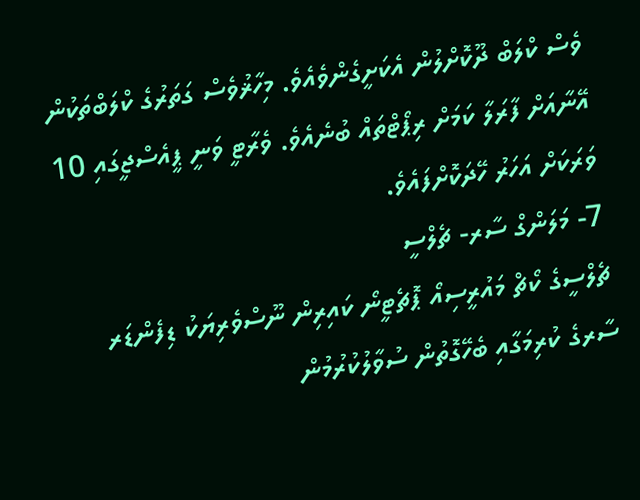ވެސް ކްލަބް ދޫކޮށްލުން އެކަށީގެންވެއެވެ. މިހާޜުވެސް ގަތަރުގެ ކްލަބްތަކުން އޭނާއަށް ފާރަލާ ކަމަށް ރިޕޯޓްތައް ބުނެއެވެ. ވެރާޓީ ވަނީ ޕީއެސްޖީގައި 10 ވަރަކަށް އަހަރު ހޭދަކޮށްފައެވެ.
7- މަލަންގް ސާރ- ޗެލްސީ
ޗެލްސީގެ ކޯޗް މައުރީސިއޯ ޕޮޗެޓީނޯ ކައިރިން ނޫސްވެރިޔަކު ޑިފެންޑަރ ސާރގެ ކުރިމަގާއި ބެހޭގޮތުން ސުވާލުކުރުމުން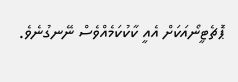ޕޮޗެޓީނޯއަކަށް އެއީ ކާކުކަމެއްވެސް ނޭނގުނެވެ.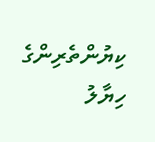ކިޔުންތެރިންގެ ހިޔާލު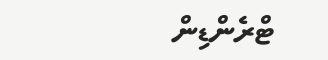ޓްރެންޑިން